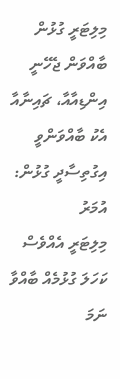މިލިޓަރީ ގުޅުން ބާއްވަން ޖެހޭނީ އިންޑިއާއާ، ޗައިނާއާ އެކު ބާއްވަންވީ އިގުތިސާދީ ގުޅުން: އުމަރު
މިލިޓަރީ އެއްވެސް ކަހަލަ ގުޅުމެއް ބާއްވާ ނަމަ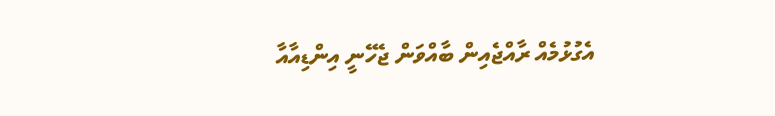އެގުޅުމެއް ރާއްޖެއިން ބާއްވަން ޖެހޭނީ އިންޑިއާއާ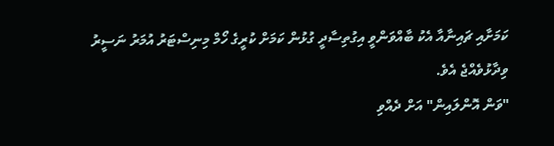ކަމަށާއި ޗައިނާއާ އެކު ބާއްވަންވީ އިގުތިސާދީ ގުޅުން ކަމަށް ކުރީގެ ހޯމް މިނިސްޓަރު އުމަރު ނަސީރު ވިދާޅުވެއްޖެ އެވެ.
"ވަން އޮންލައިން" އަށް ދެއްވި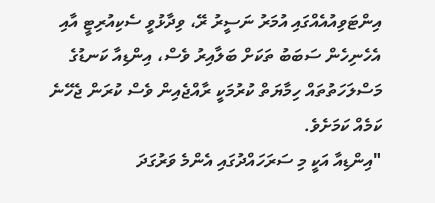އިންޓަވިއުއެއްގައި އުމަރު ނަސީރު ރޭ، ވިދާޅުވީ ސެކިއުރިޓީ އާއި އެހެނިހެން ސަބަބު ތަކަށް ބަލާއިރު ވެސް، އިންޑިއާ ކަނޑުގެ މަސްލަހަތުތައް ހިމާޔަތް ކުރުމަކީ ރާއްޖެއިން ވެސް ކުރަން ޖެހޭނެ ކަމެއް ކަމަށެވެ.
"އިންޑިއާ އަކީ މި ސަރަހައްދުގައި އެންމެ ވަރުގަދަ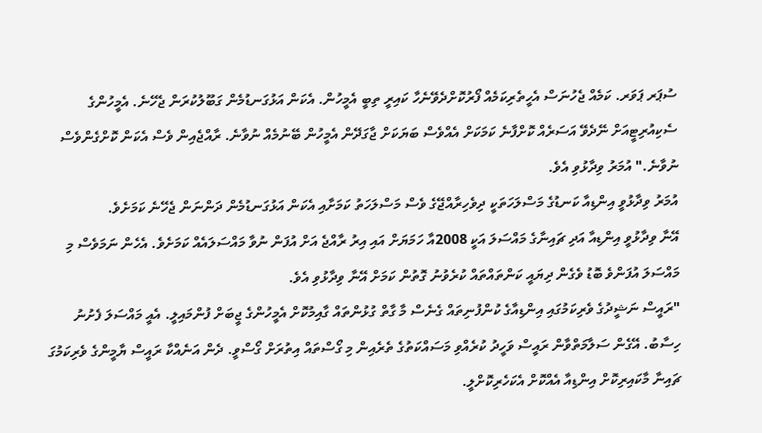ސުޕަރ ޕަވަރ. ކަމެއް ޖެހުނަސް އެހީތެރިކަމެއް ފޯރުކޮށްދެވޭނެހާ ކައިރީ ތިބީ އެމީހުން. އެކަން އަޅުގަނޑުމެން ގަބޫލުކުރަން ޖެހޭނެ. އެމީހުންގެ ސެކިއުރިޓީއަށް ނޭދެވޭ އަސަރެއް ކޮށްފާނެ ކަމަކަށް އެއްވެސް ބަޔަކަށް ޖާގަދޭން އެމީހުން ބޭނުމެއް ނުވާނެ. ރާއްޖެއިން ވެސް އެކަން ކޮށްގެންވެސް ނުވާނެ." އުމަރު ވިދާޅުވި އެވެ.
އުމަރު ވިދާޅުވީ އިންޑިއާ ކަނޑުގެ މަސްލަހަތަކީ ދިވެހިރާއްޖޭގެ ވެސް މަސްލަހަތު ކަމަށާއި އެކަން އަޅުގަނޑުމެން ދަންނަން ޖެހޭނެ ކަމަށެވެ.
އޭނާ ވިދާޅުވީ އިންޑިއާ އަދި ޗައިނާގެ މައްސަލަ އަކީ 2008އާ ހަމަޔަށް އައި އިރު ރާއްޖެ އަށް އުފަން ނުވާ މައްސަލައެއް ކަމަށެވެ. އެހެން ނަމަވެސް މި މައްސަލަ އުފަންވެ ބޮޑު ވެގެން ދިޔައީ ކަންތައްތައް ކުރެވުނު ގޮތުން ކަމަށް އޭނާ ވިދާޅުވި އެވެ.
"ރައީސް ނަޝީދުގެ ވެރިކަމުގައި އިންޑިއާގެ ކުންފުނިތައް ގެނެސް މާ ގާތް ގުޅުންތައް ގާއިމުކޮށް އެމީހުންގެ ޖީބަށް ފުންމައިލީ. އެއީ މައްސަލަ ފެށުނު ހިސާބު. އޭގެން ސަލާމަތްވާން ރައީސް ވަހީދު ކުރެއްވި މަސައްކަތުގެ ތެރެއިން މި ގޯސްތައް އިތުރަށް ގޯސްވީ. ދެން އަނެއްކާ ރައީސް ޔާމީންގެ ވެރިކަމުގަ ޗައިނާ މާކައިރިކޮށް އިންޑިއާ އެއްކޮށް އެކަހެރިކޮށްލީ.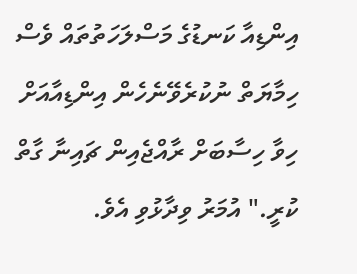އިންޑިއާ ކަނޑުގެ މަސްލަހަތުތައް ވެސް ހިމާޔަތް ނުކުރެވޭނެހެން އިންޑިއާއަށް ހިވާ ހިސާބަށް ރާއްޖެއިން ޗައިނާ ގާތް ކުރީ." އުމަރު ވިދާޅުވި އެވެ.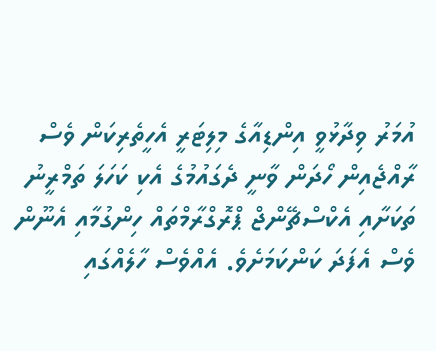އުމަރު ވިދާޅުވީ އިންޑިއާގެ މިލިޓަރީ އެހީތެރިކަން ވެސް ރާއްޖެއިން ހޯދަން ވާނީ ދެގައުމުގެ އެކި ކަހަލަ ތަމްރީނު ތަކަށާއި އެކްސްޗޭންޖް ޕްރޮގްރާމްތައް ހިންގުމާއި އެނޫން ވެސް އެފަދަ ކަންކަމަށެވެ. އެއްވެސް ހާލެއްގައި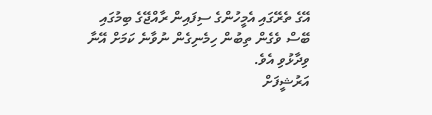އޭގެ ތެރޭގައި އެމީހުންގެ ސިފައިން ރާއްޖޭގެ ބިމުގައި ބޭސް ވެގެން ތިބުން ހިމެނިގެން ނުވާނެ ކަމަށް އޭނާ ވިދާޅުވި އެވެ.
އަރުޝީފަށް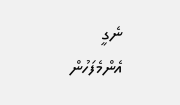ނެގީ
އެންމެފަހުން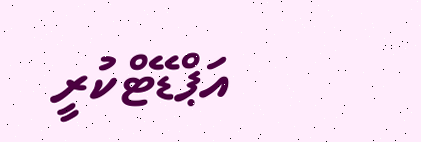އަޕްޑޭޓްކުރީ